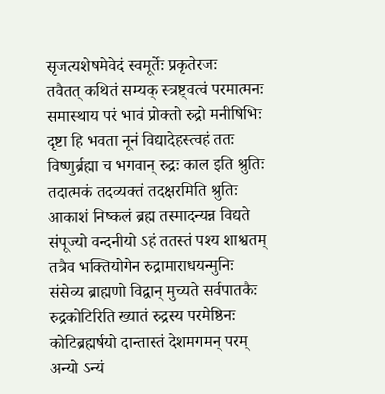सृजत्यशेषमेवेदं स्वमूर्तेः प्रकृतेरजः
तवैतत् कथितं सम्यक् स्त्रष्ट्वत्वं परमात्मनः
समास्थाय परं भावं प्रोक्तो रुद्रो मनीषिभिः
दृष्टा हि भवता नूनं विद्यादेहस्त्वहं ततः
विष्णुर्ब्रह्मा च भगवान् रुद्रः काल इति श्रुतिः
तदात्मकं तदव्यक्तं तदक्षरमिति श्रुतिः
आकाशं निष्कलं ब्रह्म तस्मादन्यन्न विद्यते
संपूज्यो वन्दनीयो ऽहं ततस्तं पश्य शाश्वतम्
तत्रैव भक्तियोगेन रुद्रामाराधयन्मुनिः
संसेव्य ब्राह्मणो विद्वान् मुच्यते सर्वपातकैः
रुद्रकोटिरिति ख्यातं रुद्रस्य परमेष्ठिनः
कोटिब्रह्मर्षयो दान्तास्तं देशमगमन् परम्
अन्यो ऽन्यं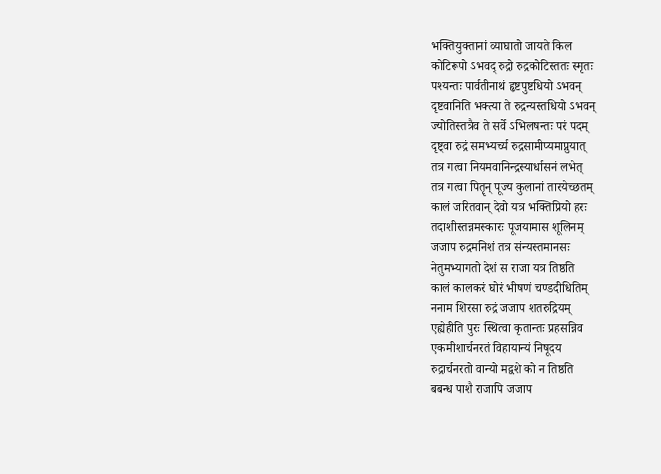भक्तियुक्तानां व्याघातो जायते किल
कोटिरूपो ऽभवद् रुद्रो रुद्रकोटिस्ततः स्मृतः
पश्यन्तः पार्वतीनाथं हृष्टपुष्टधियो ऽभवन्
दृष्टवानिति भक्त्या ते रुद्रन्यस्तधियो ऽभवन्
ज्योतिस्तत्रैव ते सर्वे ऽभिलषन्तः परं पदम्
दृष्ट्वा रुद्रं समभ्यर्च्य रुद्रसामीप्यमाप्नुयात्
तत्र गत्वा नियमवानिन्द्रस्यार्धासनं लभेत्
तत्र गत्वा पितॄन् पूज्य कुलानां तारयेच्छतम्
कालं जरितवान् देवो यत्र भक्तिप्रियो हरः
तदाशीस्तन्नमस्कारः पूजयामास शूलिनम्
जजाप रुद्रमनिशं तत्र संन्यस्तमानसः
नेतुमभ्यागतो देशं स राजा यत्र तिष्ठति
कालं कालकरं घोरं भीषणं चण्डदीधितिम्
ननाम शिरसा रुद्रं जजाप शतरुद्रियम्
एह्येहीति पुरः स्थित्वा कृतान्तः प्रहसन्निव
एकमीशार्चनरतं विहायान्यं निषूदय
रुद्रार्चनरतो वान्यो मद्वशे को न तिष्ठति
बबन्ध पाशै राजापि जजाप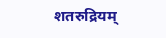शतरुद्रियम्